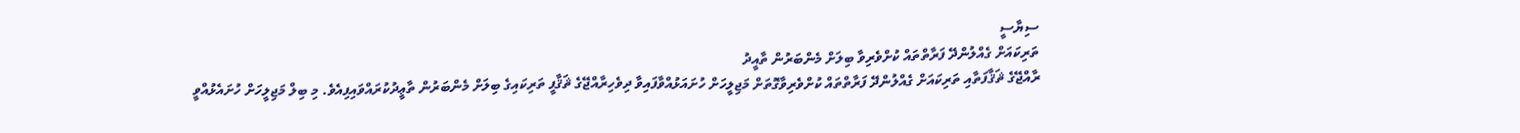ސިޔާސީ
ތަރިކައަށް ގެއްލުންދޭ ފަރާތްތައް ކުށްވެރިވާ ބިލަށް މެންބަރުން ތާއީދު
ރާއްޖޭގެ ޘަޤާފަތާއި ތަރިކައަށް ގެއްލުންދޭ ފަރާތްތައް ކުށްވެރިވާގޮތަށް މަޖިލީހަށް ހުށައަޅުއްވާފައިވާ ދިވެހިރާއްޖޭގެ ޘަޤާފީ ތަރިކައިގެ ބިލަށް މެންބަރުން ތާޢީދުކުރައްވައިފިއެވެ. މި ބިލް މަޖިލީހަށް ހުށައެޅުއްވީ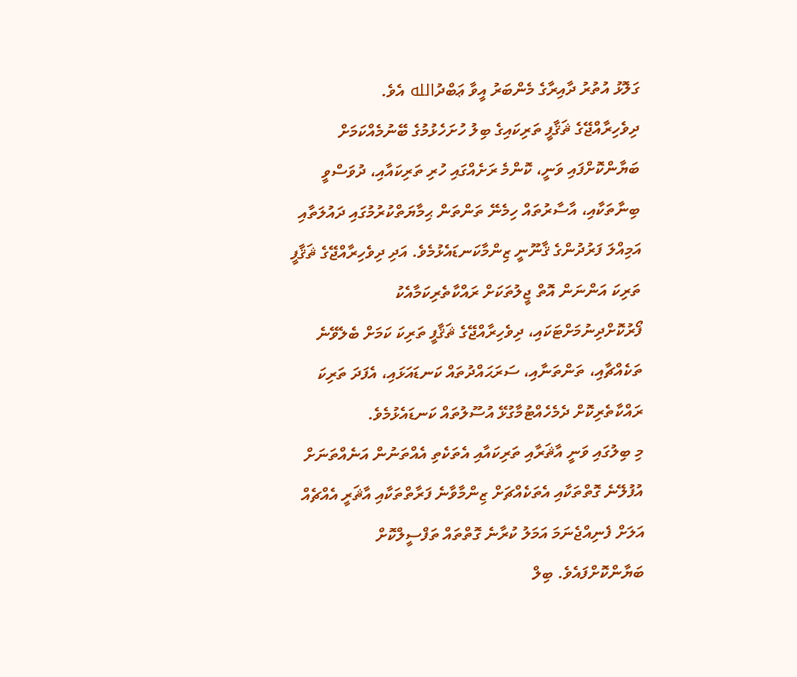ގަލޮޅު އުތުރު ދާއިރާގެ މެންބަރު އީވާ ޢަބްދުالله އެވެ.
ދިވެހިރާއްޖޭގެ ޘަޤާފީ ތަރިކައިގެ ބިލު ހުށަހެޅުމުގެ ބޭނުމެއްކަމަށް ބަޔާންކޮށްފައި ވަނީ، ކޮންމެ ރަށެއްގައި ހުރި ތަރިކައާއި، ދުވަސްވީ ބިނާތަކާއި، އާސާރުތައް ހިމެނޭ ތަންތަން ޙިމާޔަތްކުރުމުގައި ދައުލަތާއި އަމިއްލަ ފަރުދުންގެ ޤާނޫނީ ޒިންމާކަނޑައެޅުމެވެ. އަދި ދިވެހިރާއްޖޭގެ ޘަޤާފީ ތަރިކަ އަންނަން އޮތް ޖީލުތަކަށް ރައްކާތެރިކަމާއެކު ފޯރުކޮށްދިނުމަށްޓަކައި، ދިވެހިރާއްޖޭގެ ޘަޤާފީ ތަރިކަ ކަމަށް ބެލެވޭނެ ތަކެއްޗާއި، ތަންތަނާއި، ސަރަޙައްދުތައް ކަނޑައަޅައި، އެފަދަ ތަރިކަ ރައްކާތެރިކޮށް ދެމެހެއްޓުމާގުޅޭ އުސޫލުތައް ކަނޑައެޅުމެވެ.
މި ބިލުގައި ވަނީ އާޘަރާއި ތަރިކައާއި އެތަކެތި އެއްތަނުން އަނެއްތަނަށް އުފުލޭނެ ގޮތްތަކާއި އެތަކެއްޗަށް ޒިންމާވާނެ ފަރާތްތަކާއި އާޘަރީ އެއްޗެއް އަލަށް ފެނިއްޖެނަމަ އަމަލު ކުރާނެ ގޮތްތައް ތަފްސީލްކޮށް ބަޔާންކޮށްފައެވެ. ބިލް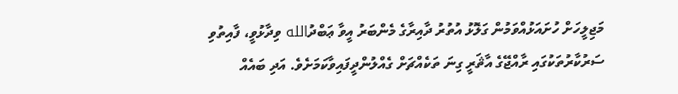މަޖިލީހަށް ހުށައަޅުއްވަމުން ގަލޮޅު އުތުރު ދާއިރާގެ މެންބަރު އީވާ ޢަބްދުالله ވިދާޅުވީ، ފާއިތުވި ސަރުކާރުތަކުގައި ރާއްޖޭގެ އާޘަރީ ގިނަ ތަކެއްޗަށް ގެއްލުންދީފައިވާކަމަށެވެ. އަދި ބައެއް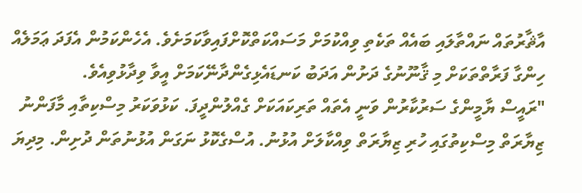އާޘާރުތައް ނައްތާލައި ބައެއް ތަކެތި ވިއްކުމަށް މަސައްކަތްކޮށްފައިވާކަމަށެވެ. އެހެންކަމުން އެފަދަ ޢަމަލެއް ހިންގާ ފަރާތްތަކަށް މި ޤާނޫނުގެ ދަށުން އަދަބު ކަނޑައެޅިގެންދާނޭކަމަށް އީވާ ވިދާޅުވިއެވެ.
"ރައީސް ޔާމީންގެ ސަރުކާރުން ވަނީ އެތައް ތަރިކައަކަށް ގެއްލުންދީފަ. ކަޅުވަކަރު މިސްކިތާއި މާފަންނު ޒިޔާރަތް މިސްކިތުގައި ހުރި ޒިޔާރަތް ވިއްކާލަށް އުޅުނު. އުސްގެކޮޅު ނަގަން އުޅުނުތަން ދުށިން. މިދިޔަ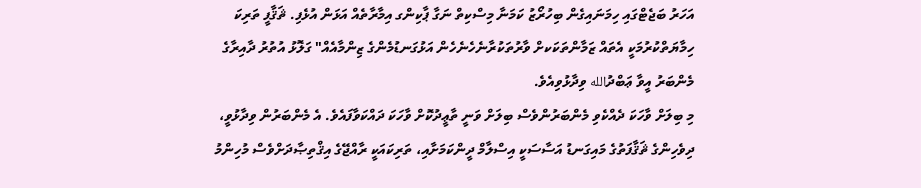އަހަރު ބަޖެޓްގައި ހިމަނައިގެން ބިހުރޯޒު ކަމަނާ މިސްކިތް ނަގާ ޕާކިންގ އިމާރާތެއް އަޅަން އުޅެފި. ޘަޤާފީ ތަރިކަ ހިމާޔަތްކުރުމަކީ އެތައް ޒަމާންތަކަކށް ވާރުތަކުރާނެހެނެހެން އަޅުގަނޑުމެންގެ ޒިންމާއެއް" ގަލޮޅު އުތުރު ދާއިރާގެ މެންބަރު އީވާ ޢަބްދުالله ވިދާޅުވިއެވެ.
މި ބިލަށް ވާހަކަ ދެއްކެވި މެންބަރުންވެސް ބިލަށް ވަނީ ތާޢީދުކޮށް ވާހަކަ ދައްކަވާފައެވެ. އެ މެންބަރުން ވިދާޅުވީ، ދިވެހިންގެ ޘަޤާފަތުގެ މައިގަނޑު އަސާސަކީ އިސްލާމް ދީންކަމަށާއި، ތަރިކައަކީ ރާއްޖޭގެ އިޤްތިޞާދަށްވެސް މުހިންމު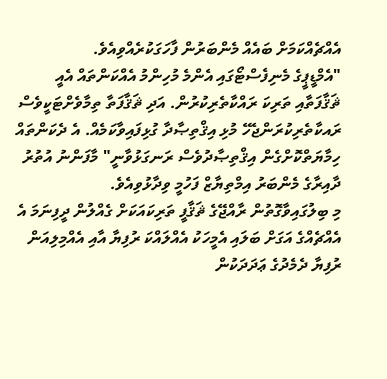އެއްޗެއްކަމަށް ބައެއް މެންބަރުން ފާހަގަކުރެއްވިއެވެ.
"އެމްޑީޕީގެ މެނިފެސްޓޯގައި އެންމެ މުހިންމު އެއްކަންތައް އެއީ ޘަޤާފަތާއި ތަރިކަ ރައްކާތެރިކުރުން. އަދި ޘަޤާފަތާ ތިމާވެށްޓަކީވެސް ރައކާތެރިކުރަންޖެހޭ މުޅި އިޤްތިޞާދާ ގުޅިފައިވާކަމެއް. އެ ދެކަންތައް ހިމާޔަތްކޮށްގެން އިޤްތިޞާދުވެސް ރަނގަޅުވާނީ" މާފަންނު އުތުރު ދާއިރާގެ މެންބަރު އިމްތިޔާޒް ފަހުމީ ވިދާޅުވިއެވެ.
މި ބިލުގައިވާގޮތުން ރާއްޖޭގެ ޘަޤާފީ ތަރިކައަކަށް ގެއްލުން ދީފިނަމަ އެ އެއްޗެއްގެ އަގަށް ބަލައި އެމީހަކު އެއްލައްކަ ރުފިޔާ އާއި އެއްމިލިއަން ރުފިޔާ ދެމެދުގެ ޢަދަދަކުން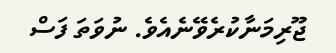ޖޫރިމަނާކުރެވޭނެއެވެ. ނުވަތަ ފަސް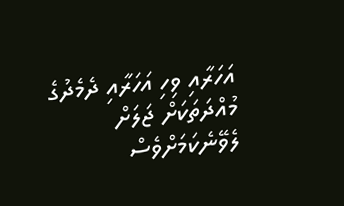އަހަރާއި ވިހި އަހަރާއި ދެމެދުގެ މުއްދަތަކަށް ޖަލަށް ލެވޭނެކަމަށްވެސް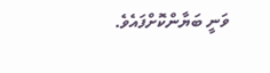ވަނީ ބަޔާންކޮށްފައެވެ.